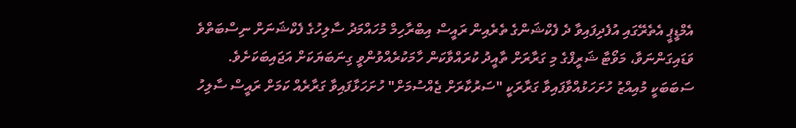އެމްޑީޕީ އެތެރޭގައި އުފެދިފައިވާ ދެ ފެކްޝަންގެ ތެރެއިން ރައީސް އިބްރާހިމް މުހައްމަދު ސާލިހުގެ ފެކްޝަނަށް ނިސްބަތްވެ ވަޑައިގަންނަވާ، މަވޯޓާ ޝަރީފްގެ މި ގަރާރަށް ތާއީދު ކުރައްވާކަން ހާމަކުރެއްވުންވީ ގިނަބަޔަކަށް އަޖައިބަކަށެވެ.
ސަބަބަކީ މުއިއްޒު ހުށަހަޅުއްވާފައިވާ ގަރާރަކީ "ސަރުކާރަށް ޖެއްސުމަށް" ހުށަހަޅާފައިވާ ގަރާރެއް ކަމަށް ރައީސް ސާލިހު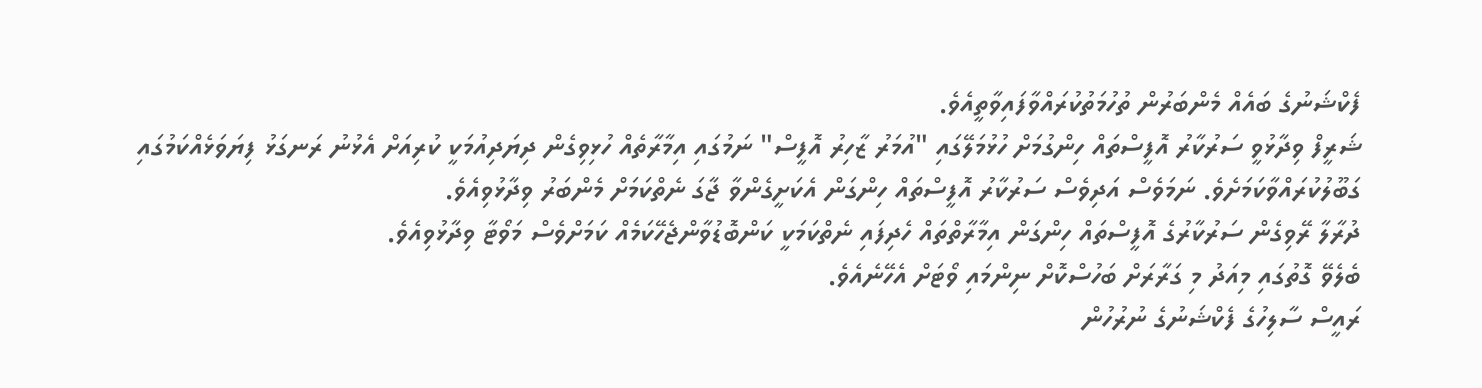ފެކްޝަނުގެ ބައެއް މެންބަރުން ތުހުމަތުކުރައްވާފައިވާތީއެވެ.
ޝަރީފް ވިދާޅުވީ ސަރުކާރު އޮފީސްތައް ހިންގުމަށް ހުޅުމަލޭގައި "އުމަރު ޒާހިރު އޮފީސް" ނަމުގައި އިމާރާތެއް ހުޅިވިގެން ދިޔަދިއުމަކީ ކުރިއަށް އެޅުނު ރަނގަޅު ފިޔަވަޅެއްކަމުގައި ގަބޫލުކުރައްވާކަމަށެވެ. ނަމަވެސް އަދިވެސް ސަރުކާރު އޮފީސްތައް ހިންގަން އެކަށީގެންވާ ޖާގަ ނެތްކަމަށް މެންބަރު ވިދާޅުވިއެވެ.
ދުރާލާ ރޭވިގެން ސަރުކާރުގެ އޮފީސްތައް ހިންގަން އިމާރާތްތައް ހެދިފައި ނެތްކަމަކީ ކަންބޮޑުވާންޖެހޭކަމެއް ކަމަށްވެސް މަވޯޓާ ވިދާޅުވިއެވެ.
ބެލެވޭ ގޮތުގައި މިއަދު މި ގަރާރަށް ބަހުސްކޮށް ނިންމައި ވޯޓަށް އެހޭނެއެވެ.
ރައީސް ސާލިހުގެ ފެކްޝަނުގެ ނުރުހުން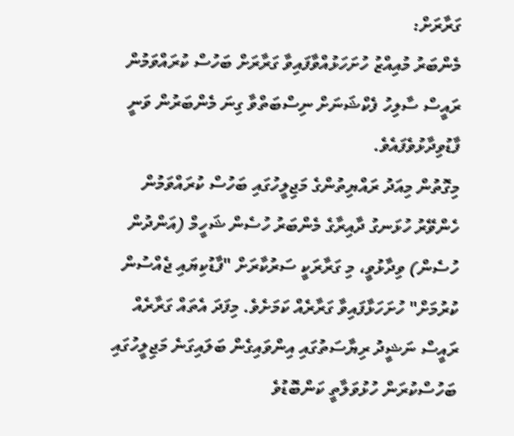ގަރާރަށް:
މެންބަރު މުއިއްޒު ހުށަހަޅުއްވާފައިވާ ގަރާރަށް ބަހުސް ކުރައްވަމުން ރައީސް ސާލިހު ފެކްޝަނަށް ނިސްބަތްވާ ގިނަ މެންބަރުން ވަނީ ފާޑުވިދާޅުވެފައެވެ.
މިގޮތުން މިއަދު ރައްޔިތުންގެ މަޖިލީހުގައި ބަހުސް ކުރައްވަމުން ހެންވޭރު ހުޅަނގު ދާއިރާގެ މެންބަރު ހުސެން ޝަހީމް (އަންދުން ހުސެން) ވިދާޅުވީ، މި ގަރާރަކީ ސަރުކާރަށް "ފާޑުކިޔައި ޖެއްސުން ކުރުމަށް" ހުށަހަޅާފައިވާ ގަރާރެއް ކަމަށެވެ. މިފަދަ އެތައް ގަރާރެއް ރައީސް ނަޝީދު ރިޔާސަތުގައި އިންވައިގެން ބަލައިގަނެ މަޖިލީހުގައި ބަހުސްކުރަން ހުޅުވަލާތީ ކަންބޮޑުވެ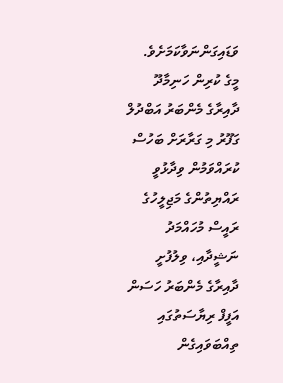ވަޑައިގަންނަވާކަމަށެވެ.
މީގެ ކުރިން ހަނިމާދޫ ދާއިރާގެ މެންބަރު އަބްދުލް ގަފޫރު މި ގަރާރަށް ބަހުސް ކުރައްވަމުން ވިދާޅުވީ ރައްޔިތުންގެ މަޖިލީހުގެ ރައީސް މުހައްމަދު ނަޝީދާއި، ވިލުފުށީ ދާއިރާގެ މެންބަރު ހަސަން އަފީފް ރިޔާސަތުގައި ތިއްބަވައިގެން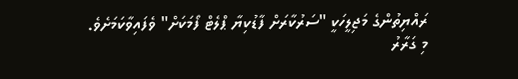ރައްޔިތުންގެ މަޖިލީހަކީ "ސަރުކާރަށް ފާޑުކިޔާ ޕްލެޓް ފޯމަކަށް" ވެފައިވާކަމަށެވެ.
މި ގަރާރު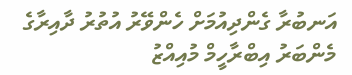އަނބުރާ ގެންދިއުމަށް ހެންވޭރު އުތުރު ދާއިރާގެ މެންބަރު އިބްރާހީމް މުއިއްޒު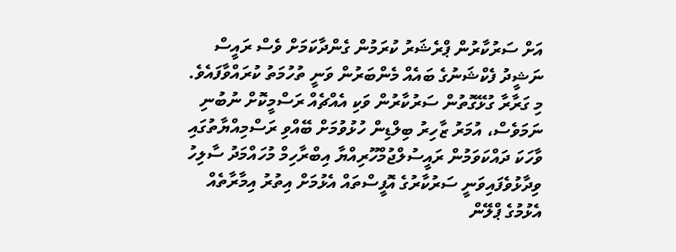އަށް ސަރުކާރުން ޕްރެޝަރު ކުރަމުން ގެންދާކަމަށް ވެސް ރައީސް ނަޝީދު ފެކްޝަނުގެ ބައެއް މެންބަރުން ވަނީ ތުހުމަތު ކުރައްވާފައެވެ.
މި ގަރާރާ ގުޅޭގޮތުން ސަރުކާރުން ވަކި އެއްޗެއް ރަސްމީކޮށް ނުބުނި ނަމަވެސް، އުމަރު ޒާހިރު ބިލްޑިން ހުޅުވުމަށް ބޭއްވި ރަސްމިއްޔާތުގައި ވާހަކަ ދައްކަވަމުން ރައީސުލްޖުމްހޫރިއްޔާ އިބްރާހިމް މުހައްމަދު ސާލިހު ވިދާޅުވެފައިވަނީ ސަރުކާރުގެ އޮފީސްތައް އެޅުމަށް އިތުރު އިމާރާތެއް އެޅުމުގެ ޕްލޭން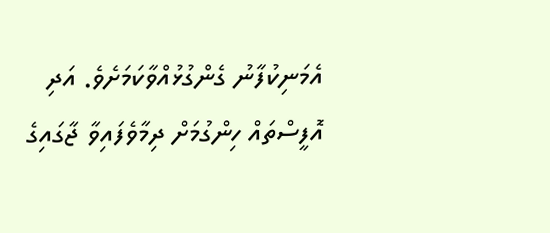އެމަނިކުފާނު ގެންގުޅުއްވާކަމަށެވެ. އަދި އޮފީސްތައް ހިންގުމަށް ދިމާވެފައިވާ ޖާގައިގެ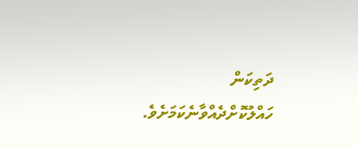ދަތިކަން ހައްލުކޮށްދެއްވާނެކަމަށެވެ.